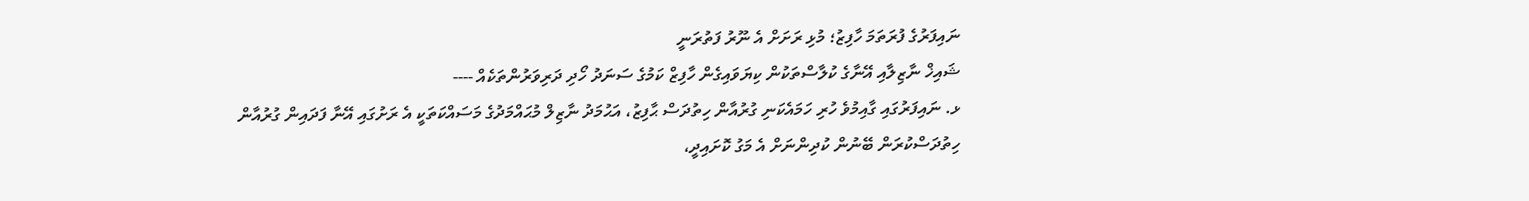ނައިފަރުގެ ފުރަތަމަ ހާފިޒު؛ މުޅި ރަށަށް އެ ނޫރު ފަތުރަނީ
ޝައިޚް ނާޒިލާއި އޭނާގެ ކުލާސްތަކުން ކިޔަވައިގެން ހާފިޒް ކަމުގެ ސަނަދު ހޯދި ދަރިވަރުންތަކެއް ----
ޅ. ނައިފަރުގައި ގާއިމުވެ ހުރި ހަމައެކަނި ގުރުއާން ހިތުދަސް ޙާފިޒު، އަޙުމަދު ނާޒިލް މުޙައްމަދުގެ މަސައްކަތަކީ އެ ރަށުގައި އޭނާ ފަދައިން ގުރުއާން ހިތުދަސްކުރަން ބޭނުން ކުދިންނަށް އެ މަގު ކޮށައިދީ،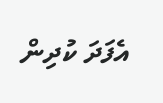އެފަދަ ކުދިން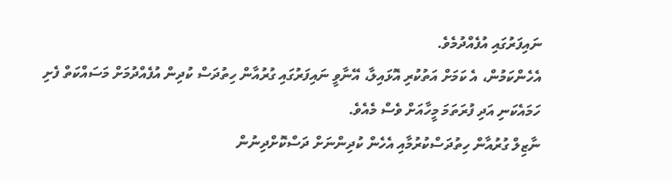ނައިފަރުގައި އުފެއްދުމެވެ.
އެހެންކަމުން، އެ ކަމަށް އަތުކުރި އޮޅައިލާ، އޭނާވީ ނައިފަރުގައި ގުރުއާން ހިތުދަސް ކުދިން އުފެއްދުމަށް މަސައްކަތް ފެށި ހަމައެކަނި އަދި ފުރަތަމަ މީހާއަށް ވެސް މެއެވެ.
ނާޒިލް ގުރުއާން ހިތުދަސްކުރުމާއި އެހެން ކުދިންނަށް ދަސްކޮށްދިނުން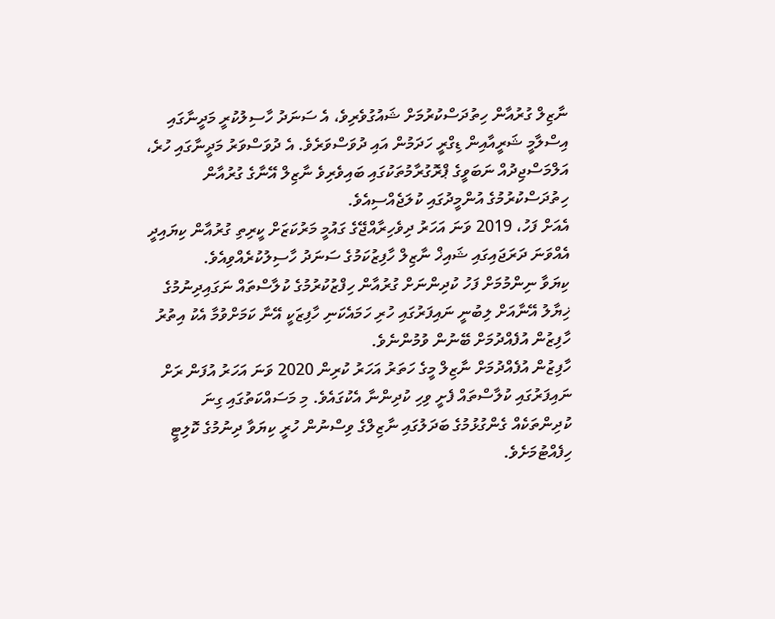ނާޒިލް ގުރުއާން ހިތުދަސްކުރުމަށް ޝައުގުވެރިވެ، އެ ސަނަދު ހާސިލުކުރީ މަދީނާގައި އިސްލާމީ ޝަރީއާއިން ޑިގްރީ ހަދަމުން އައި ދުވަސްވަރެވެ. އެ ދުވަސްވަރު މަދީނާގައި ހުރެ، އަލްމަސްޖިދުއް ނަބަވީގެ ޕްރޮގުރާމުތަކުގައި ބައިވެރިވެ ނާޒިލް އޭނާގެ ގުރުއާން ހިތުދަސްކުރުމުގެ އުންމީދުގައި ކުލަޖެއްސިއެވެ.
އެއަށް ފަހު، 2019 ވަނަ އަހަރު ދިވެހިރާއްޖޭގެ ގައުމީ މަރުކަޒަށް ކީރިތި ގުރުއާން ކިޔައިދީ އެއްވަނަ ދަރަޖައިގައި ޝައިޚް ނާޒިލް ހާފިޒުކަމުގެ ސަނަދު ހާސިލުކުރެއްވިއެވެ.
ކިޔަވާ ނިންމުމަށް ފަހު ކުދިންނަށް ގުރުއާން ހިފްޒުކުރުމުގެ ކުލާސްތައް ނަގައިދިނުމުގެ ޚިޔާލު އޭނާއަށް ލިބުނީ ނައިފަރުގައި ހުރި ހަމައެކަނި ހާފިޒަކީ އޭނާ ކަމަށްވުމާ އެކު އިތުރު ހާފިޒުން އުފެއްދުމަށް ބޭނުން ވުމުންނެވެ.
ހާފިޒުން އުފެއްދުމަށް ނާޒިލް މީގެ ހަތަރު އަހަރު ކުރިން 2020 ވަނަ އަހަރު އުފަން ރަށް ނައިފަރުގައި ކުލާސްތައް ފެށީ ވިހި ކުދިންނާ އެކުގައެވެ. މި މަސައްކަތުގައި ގިނަ ކުދިންތަކެއް ގެންގުޅުމުގެ ބަދަލުގައި ނާޒިލްގެ ވިސްނުން ހުރީ ކިޔަވާ ދިނުމުގެ ކޮލިޓީ ހިފެއްޓުމަށެވެ.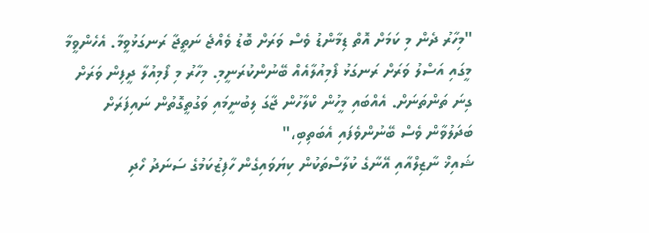"މިހާރު ދެން މި ކަމަށް އޮތް ޑިމާންޑު ވެސް ވަރަށް ބޮޑު ވެއްޖެ ނަތީޖާ ރަނގަޅުވީމާ. އެހެންވީމާ މީގައި އަސްލު ވަރަށް ރަނގަޅު ފޯމިއުލާއެއް ބޭނުންކުރަނީމި. މިހާރު މި ފޯމިއުލާ ދީފިން ވަރަށް ގިނަ ތަންތަނަށް. އެއްބައި މީހުން ކްލާހުން ޖާގަ ލިބުނީމައި ވަގުތީގޮތުން ނައިފަރަށް ބަދަލުވާން ވެސް ބޭނުންވެފައި އެބަތިބި،"
ޝައިޚް ނާޒިލްއާއި އޭނާގެ ކުލާސްތަކުން ކިޔަވައިގެން ހާފިޒުކަމުގެ ސަނަދު ހޯދި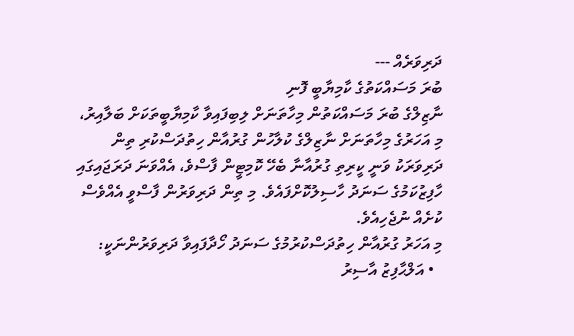ދަރިވަރެއް ---
ބުރަ މަސައްކަތުގެ ކާމިޔާބީ ފޮނި
ނާޒިލްގެ ބުރަ މަސައްކަތުން މިހާތަނަށް ލިބިފައިވާ ކާމިޔާބީތަކަށް ބަލާއިރު، މި އަހަރުގެ މިހާތަނަށް ނާޒިލްގެ ކުލާހުން ގުރުއާން ހިތުދަސްކުރި ތިން ދަރިވަރަކު ވަނީ ކީރިތި ގުރުއާނާ ބެހޭ ކޮމިޓީން ފާސްވެ، އެއްވަނަ ދަރަޖައިގައި ހާފިޒުކަމުގެ ސަނަދު ހާސިލުކޮށްފައެވެ. މި ތިން ދަރިވަރުން ފާސްވީ އެއްވެސް ކުށެއް ނުޖެހިއެވެ.
މި އަހަރު ގުރުއާން ހިތުދަސްކުރުމުގެ ސަނަދު ހޯދާފައިވާ ދަރިވަރުންނަކީ:
  • އަލްޙާފިޒު އާސިރު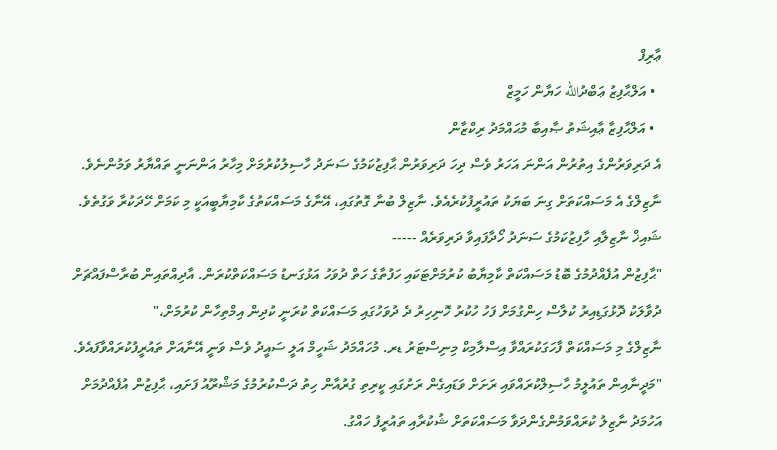ޢާރިފް
  • އަލްޙާފިޒު ޢަބްދުالله ހަޔާން ހަމީޒް
  • އަލްޙާފިޒާ ޢާއިޝަތު ޞާއިބާ މުޙައްމަދު ރިކްޒާން
އެ ދަރިވަރުންގެ އިތުރުން އަންނަ އަހަރު ވެސް ދިހަ ދަރިވަރުން ޙާފިޒުކަމުގެ ސަނަދު ހާސިލުކުރުމަށް މިހާރު އަންނަނީ ތައްޔާރު ވަމުންނެވެ. ނާޒިލްގެ އެ މަސައްކަތަށް ގިނަ ބަޔަކު ތައުރީފުކުރެއެވެ. ނާޒިލް ބުނާ ގޮތުގައި، އޭނާގެ މަސައްކަތުގެ ކާމިޔާބީއަކީ މި ކަމަށް ހޭދަކުރާ ވަގުތެވެ.
ޝައިޚް ނާޒިލާއި ހާފިޒުކަމުގެ ސަނަދު ހޯދާފައިވާ ދަރިވަރެއް -----
"ޙާފިޒުން އުފެއްދުމުގެ ބޮޑު މަސައްކަތް ކާމިޔާބު ކުރުމަށްޓަކައި ހަފުތާގެ ހަތް ދުވަހު އަޅުގަނޑު މަސައްކަތްކުރަން. އާދިއްތައިން ބުރާސްފައްޗަށް ދުވާލަކު ދޮޅުގަޑިއިރު ކުލާސް ހިންގުމަށް ފަހު ހުކުރު ހޮނިހިރު ދެ ދުވަހުގައި މަސައްކަތް ކުރަނީ ކުދިން އިމްތިހާން ކުރުމަށް،"
ނާޒިލްގެ މި މަސައްކަތް ފާހަގަކުރައްވާ އިސްލާމިކް މިނިސްޓަރު ޑރ. މުހައްމަދު ޝަހީމް އަލީ ސައީދު ވެސް ވަނީ އޭނާއަށް ތައުރީފުކުރައްވާފައެވެ.
"މަދީނާއިން ތައުލީމު ހާސިލްކުރައްވައި ރަށަށް ވަޑައިގެން ރަށުގައި ކީރިތި ގުރުއާން ހިތު ދަސްކުރުމުގެ މަޝްރޫއު ފަށައި، ޙާފިޒުން އުފެއްދުމަށް އަހުމަދު ނާޒިލު ކުރައްވަމުންގެންދަވާ މަސައްކަތަށް ޝުކުރާއި ތައުރީފު ހައްގު.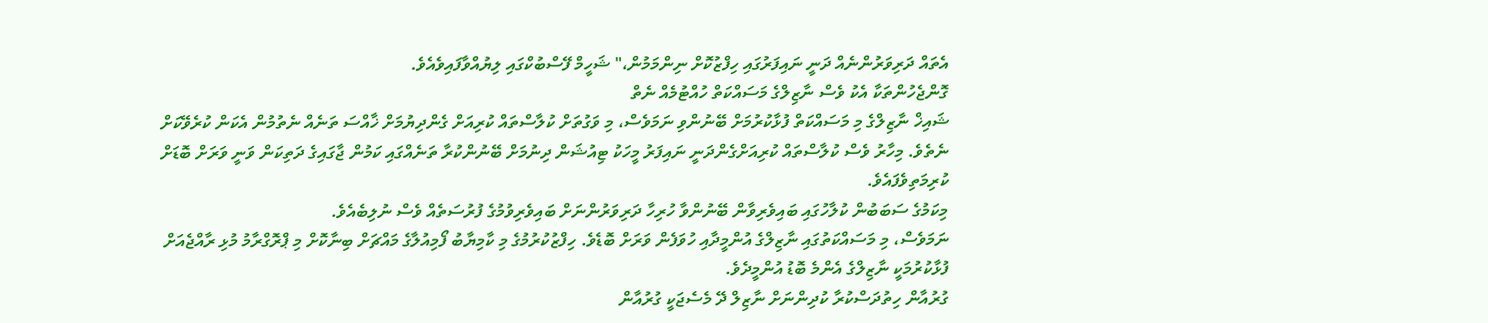އެތައް ދަރިވަރުންނެއް ދަނީ ނައިފަރުގައި ހިފްޒުކޮށް ނިންމަމުން،" ޝަހީމް ފޭސްބުކްގައި ލިޔުއްވާފައިވެއެވެ.
ގޮންޖެހުންތަކާ އެކު ވެސް ނާޒިލްގެ މަސައްކަތް ހުއްޓުމެއް ނެތް
ޝައިޚް ނާޒިލްގެ މި މަސައްކަތް ފުޅާކުރުމަށް ބޭނުންވި ނަމަވެސް، މި ވަގުތަށް ކުލާސްތައް ކުރިއަށް ގެންދިޔުމަށް ޚާއްސަ ތަނެއް ނެތުމުން އެކަން ކުރެވޭކަށް ނެތެވެ. މިހާރު ވެސް ކުލާސްތައް ކުރިއަށްގެންދަނީ ނައިފަރު މީހަކު ޓިއުޝަން ދިނުމަށް ބޭނުންކުރާ ތަނެއްގައި ކަމުން ޖާގައިގެ ދަތިކަން ވަނީ ވަރަށް ބޮޑަށް ކުރިމަތިވެފައެވެ.
މިކަމުގެ ސަބަބުން ކުލާހުގައި ބައިވެރިވާން ބޭނުންވާ ހުރިހާ ދަރިވަރުންނަށް ބައިވެރިވުމުގެ ފުރުސަތެއް ވެސް ނުލިބެއެވެ.
ނަމަވެސް، މި މަސައްކަތުގައި ނާޒިލްގެ އުންމީދާއި ހުވަފެން ވަރަށް ބޮޑެވެ. ހިފްޒުކުރުމުގެ މި ކާމިޔާބު ފޯމިއުލާގެ މައްޗަށް ބިނާކޮށް މި ޕްރޮގްރާމު މުޅި ރާއްޖެއަށް ފުޅާކުރުމަކީ ނާޒިލްގެ އެންމެ ބޮޑު އުންމީދެވެ.
ގުރުއާން ހިތުދަސްކުރާ ކުދިންނަށް ނާޒިލް ދޭ މެސެޖަކީ ގުރުއާން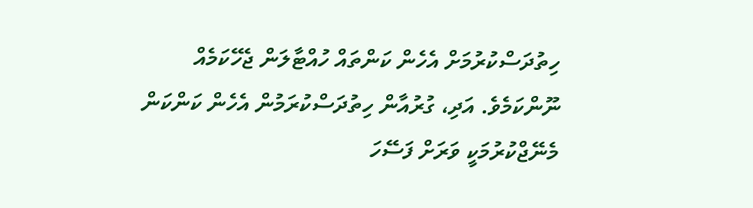ހިތުދަސްކުރުމަށް އެހެން ކަންތައް ހުއްޓާލަން ޖެހޭކަމެއް ނޫންކަމެވެ. އަދި، ގުރުއާން ހިތުދަސްކުރަމުން އެހެން ކަންކަން މެނޭޖްކުރުމަކީ ވަރަށް ފަސޭހަ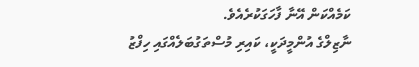ކަމެއްކަން އޭނާ ފާހަގަކުރެއެވެ.
ނާޒިލްގެ އުންމީދަކީ، ކައިރި މުސްތަގުބަލެއްގައި ހިފްޒު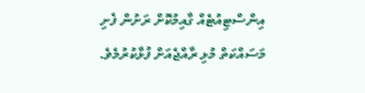އިންސްޓިއުޓެއް ގާއިމުކޮށް ރަށުން ފެށި މަސައްކަތް މުޅި ރާއްޖެއަށް ފުޅާކުރުމެވެ.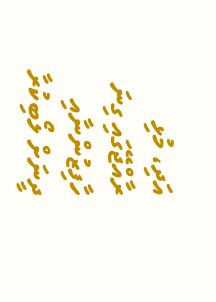އަދި، މުޅި ރާއްޖޭގައި ގިނަ ހާފިޒުންނާއި ދީނަށް ލޯބިކުރާ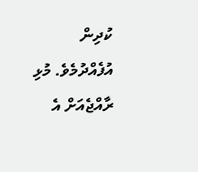ކުދިން އުފެއްދުމެވެ. މުޅި ރާއްޖެއަށް އެ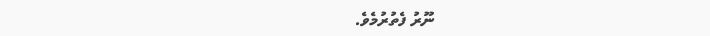ނޫރު ފެތުރުމެވެ.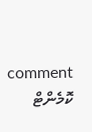comment ކޮމެންޓް